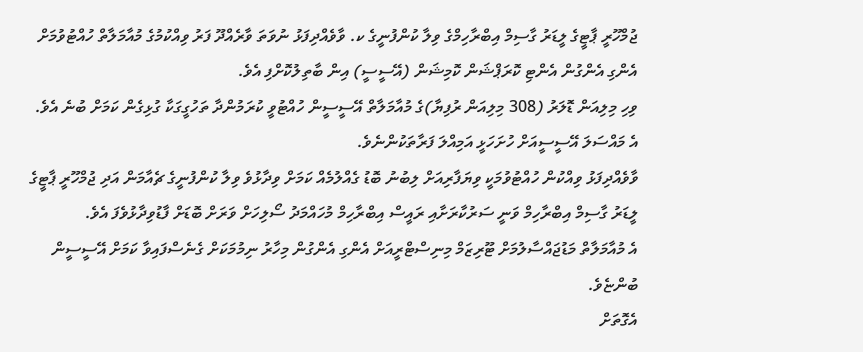ޖުމްހޫރީ ޕާޓީގެ ލީޑަރު ގާސިމް އިބްރާހިމްގެ ވިލާ ކުންފުނީގެ ކ. ވާވެއްދިފަޅު ނުވަތަ ވާރެއްދޫ ފަރު ވިއްކުމުގެ މުއާމަލާތް ހުއްޓުވުމަށް އެންގި އެންގުން އެންޓި ކޮރަޕްޝަން ކޮމިޝަން (އޭސީސީ) އިން ބާތިލުކޮށްފި އެވެ.
ވިހި މިލިއަން ޑޮލަރު (308 މިލިއަން ރުފިޔާ)ގެ މުއާމަލާތް އޭސީސީން ހުއްޓުވީ ކުރަމުންދާ ތަހުގީގަކާ ގުޅިގެން ކަމަށް ބުނެ އެވެ. އެ މައްސަލަ އޭސީސީއަށް ހުށަހަޅީ އަމިއްލަ ފަރާތަކުންނެވެ.
ވާވެއްދިފަޅު ވިއްކުން ހުއްޓުވުމަކީ ވިޔަފާރިއަށް ލިބުނު ބޮޑު ގެއްލުމެއް ކަމަށް ވިދާޅުވެ ވިލާ ކުންފުނީގެ ޗެއާމަން އަދި ޖުމްހޫރީ ޕާޓީގެ ލީޑަރު ގާސިމް އިބްރާހިމް ވަނީ ސަރުކާރަށާއި ރައީސް އިބްރާހިމް މުހައްމަދު ސޯލިހަށް ވަރަށް ބޮޑަށް ފާޑުވިދާޅުވެފަ އެވެ.
އެ މުއާމަލާތް މަޑުޖައްސާލުމަށް ޓޫރިޒަމް މިނިސްޓްރީއަށް އެންގި އެންގުން މިހާރު ނިމުމަކަށް ގެނެސްފައިވާ ކަމަށް އޭސީސީން ބުންޏެވެ.
އެގޮތަށް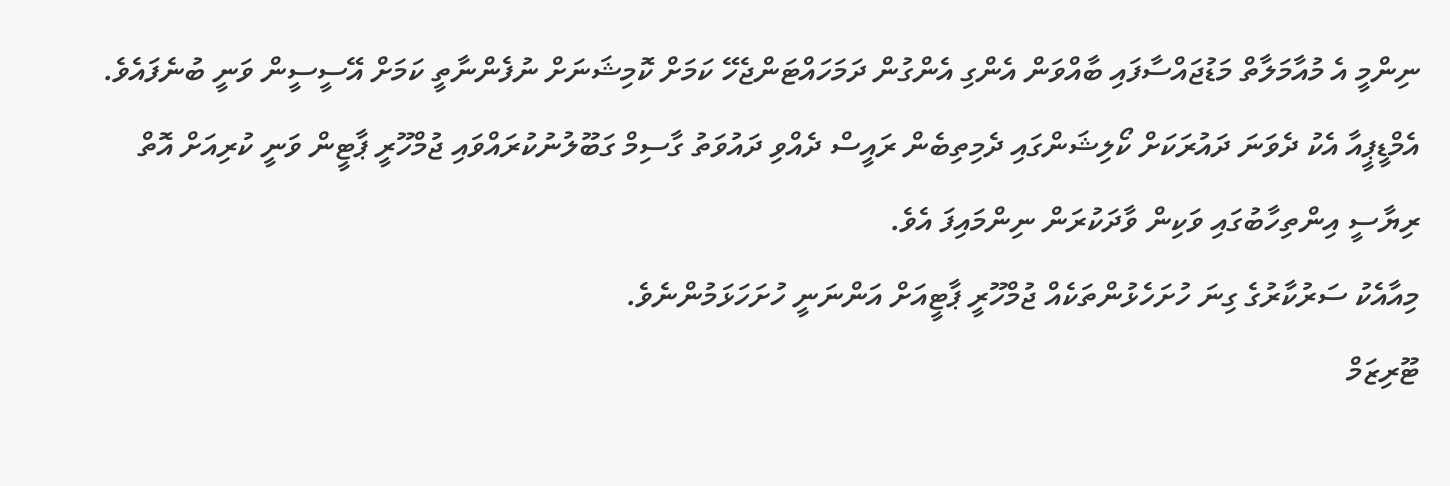ނިންމީ އެ މުއާމަލާތް މަޑުޖައްސާފައި ބާއްވަން އެންގި އެންގުން ދަމަހައްޓަންޖެހޭ ކަމަށް ކޮމިޝަނަށް ނުފެންނާތީ ކަމަށް އޭސީސީން ވަނީ ބުނެފައެވެ.
އެމްޑީޕީއާ އެކު ދެވަނަ ދައުރަކަށް ކޯލިޝަންގައި ދެމިތިބެން ރައީސް ދެއްވި ދައުވަތު ގާސިމް ގަބޫލުނުކުރައްވައި ޖުމްހޫރީ ޕާޓީން ވަނީ ކުރިއަށް އޮތް ރިޔާސީ އިންތިހާބުގައި ވަކިން ވާދަކުރަން ނިންމައިފަ އެވެ.
މިއާއެކު ސަރުކާރުގެ ގިނަ ހުށަހެޅުންތަކެއް ޖުމްހޫރީ ޕާޓީއަށް އަންނަނީ ހުށަހަޅަމުންނެވެ.
ޓޫރިޒަމް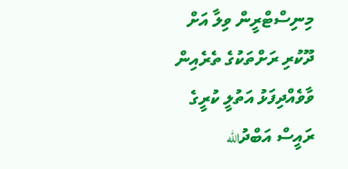މިނިސްޓްރީން ވިލާ އަށް ދޫކުރި ރަށްތަކުގެ ތެރެއިން ވާވެއްދިފަޅު އަތުލީ ކުރީގެ ރައީސް އަބްދުالله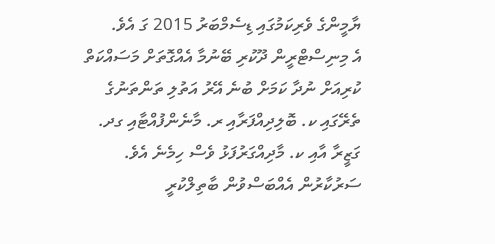ޔާމީންގެ ވެރިކަމުގައި ޑިސެމްބަރު 2015 ގަ އެވެ.
އެ މިނިސްޓްރީން ދޫކުރި ބޭނުމާ އެއްގޮތަށް މަސައްކަތް ކުރިއަށް ނުދާ ކަމަށް ބުނެ އޭރު އަތުލި ތަންތަނުގެ ތެރޭގައި ކ. ބޮލިދިއްފަރާއި ރ. މާނެންފުއްޓާއި ގދ. ގަޒީރާ އާއި ކ. މާދިއްގަރުފަޅު ވެސް ހިމެނެ އެވެ.
ސަރުކާރުން އެއްބަސްވުން ބާތިލްކުރީ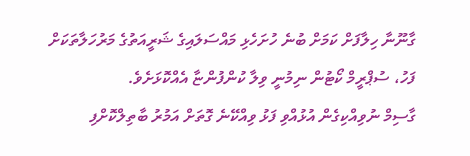ގާނޫނާ ހިލާފަށް ކަމަށް ބުނެ ހުށަހެޅި މައްސަލައިގެ ޝަރީއަތުގެ މަރުހަލާތަކަށް ފަހު، ސުޕްރީމް ކޯޓުން ނިމުނީ ވިލާ ކުންފުންޏާ އެއްކޮޅަށެވެ.
ގާސިމް ނުވިއްކިގެން އުޅުއްވި ފަޅު ވިއްކޭނެ ގޮތަށް އަމުރު ބާތިލްކޮށްފި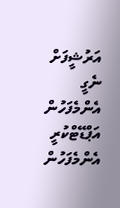އަރުޝީފަށް ނެގީ
އެންމެފަހުން އަޕްޑޭޓްކުރީ
އެންމެފަހުން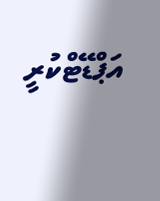އަޕްޑޭޓްކުރީ